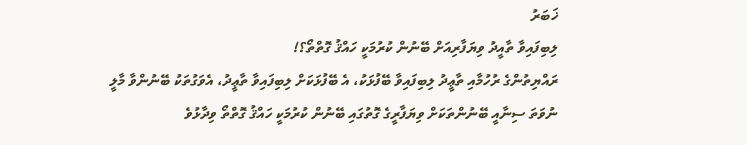ޚަބަރު
ލިބިފައިވާ ތާއީދު ވިޔަފާރިއަށް ބޭނުން ކުރުމަކީ ހައްޤު ގޮތްތޯ؟!
ރައްޔިތުންގެ ރުހުމާއި ތާޢީދު ލިބިފައިވާ ބޭފުޅަކު، އެ ބޭފުޅަކަށް ލިބިފައިވާ ތާޢީދު، އެވަގުތަކު ބޭނުންވާ މާލީ ނުވަތަ ސިނާއީ ބޭނުންތަކަށް ވިޔަފާރީގެ ގޮތުގައި ބޭނުން ކުރުމަކީ ހައްޤު ގޮތްތޯ ވިދާޅުވެ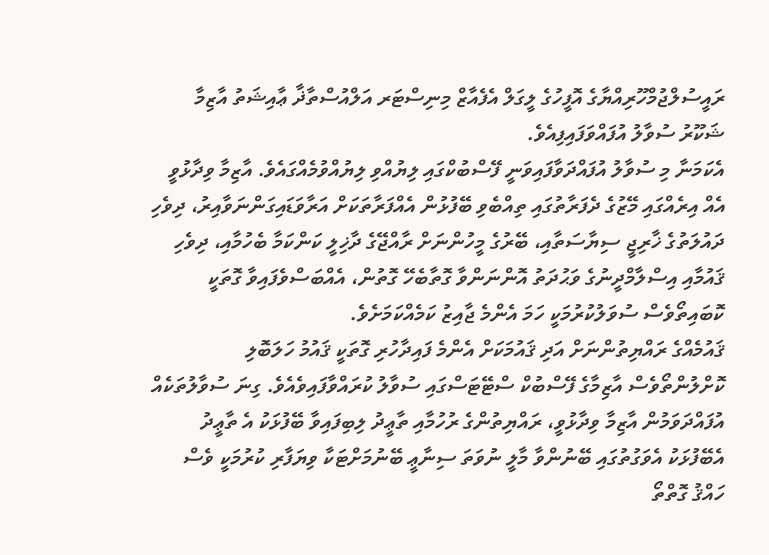ރައީސުލްޖުމްހޫރިއްޔާގެ އޮފީހުގެ ލީގަލް އެފެއާޒް މިނިސްޓަރ އަލްއުސްތާޛާ ޢާއިޝަތު އާޒިމާ ޝަކޫރު ސުވާލު އުފައްވަފައިފިއެވެ.
އެކަމަނާ މި ސުވާލު އުފައްދަވާފައިވަނީ ފޭސްބުކްގައި ލިޔުއްވި ލިޔުއްވުމެއްގައެވެ. އާޒިމާ ވިދާޅުވީ އެއް އިރެއްގައި މޭޒުގެ ދެފަރާތުގައި ތިއްބެވި ބޭފުޅުން އެއްފަރާތަކަށް އަރާވަޑައިގަންނަވާއިރު، ދިވެހި ދައުލަތުގެ ޚާރިޖީ ސިޔާސަތާއި، ބޭރުގެ މީހުންނަށް ރާއްޖޭގެ ދާޚިލީ ކަންކަމާ ބެހުމާއި، ދިވެހި ޤައުމާއި އިސްލާމްދީނުގެ ވަޙުދަތު އޮންނަންވާ ގޮތާބެހޭ ގޮތުން، އެއްބަސްވެފައިވާ ގޮތަކީ ކޮބައިތޯވެސް ސުވަލުކުރުމަކީ ހަމަ އެންމެ ޖާއިޒު ކަމެއްކަމަށެވެ.
ޤައުމެއްގެ ރައްޔިތުންނަށް އަދި ޤައުމަކަށް އެންމެ ފައިދާހުރި ގޮތަކީ ޤައުމު ހަލަބޮލި ކޮށްލުންތޯވެސް އާޒިމާގެ ފޭސްބުކް ސްޓޭޓަސްގައި ސުވާލު ކުރައްވާފައިވެއެވެ. ގިނަ ސުވާލުތަކެއް އުފައްދަވަމުން އާޒިމާ ވިދާޅުވީ، ރައްޔިތުންގެ ރުހުމާއި ތާޢީދު ލިބިފައިވާ ބޭފުޅަކު އެ ތާޢީދު އެބޭފުޅަކު އެވަގުތުގައި ބޭނުންވާ މާލީ ނުވަތަ ސިނާޢީ ބޭނުމަށްޓަކާ ވިޔަފާރި ކުރުމަކީ ވެސް ހައްޤު ގޮތްތޯ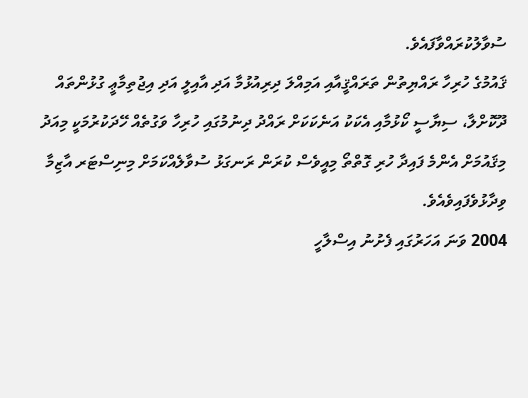ސުވާލުކުރައްވާފައެވެ.
ޤައުމުގެ ހުރިހާ ރައްޔިތުން ތަރައްޤީއާއި އަމިއްލަ ދިރިއުޅުމާ އަދި އާއިލީ އަދި އިޖުތިމާޢީ ގުޅުންތައް ދޫކޮށްލާ، ސިޔާސީ ކޯޅުމާއި އެކަކު އަނެކަކަށް ރައްދު ދިނުމުގައި ހުރިހާ ވަގުތެއް ހޭދަކުރުމަކީ މިއަދު މިޤައުމަށް އެންމެ ފައިދާ ހުރި ގޮތްތޯ މިއީވެސް ކުރަން ރަނގަޅު ސުވާލެއްކަމަށް މިނިސްޓަރ އާޒިމާ ވިދާޅުވެފައިވެއެވެ.
2004 ވަނަ އަހަރުގައި ފެށުނު އިސްލާހީ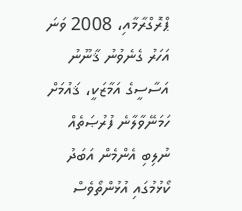ޕްރޮގްރާމާއި، 2008 ވަނަ އަހަރު ގެނެވުނު ޤާނޫނު އަސާސީގެ އަމާޒަކީ، ޤައުމަށް ހަމަނޭވާލާނެ ފުރުޞަތެއް ނުލިބި އެންމެން އަބަދު ކޯޅުމުގައި އުޅުންތޯވެސް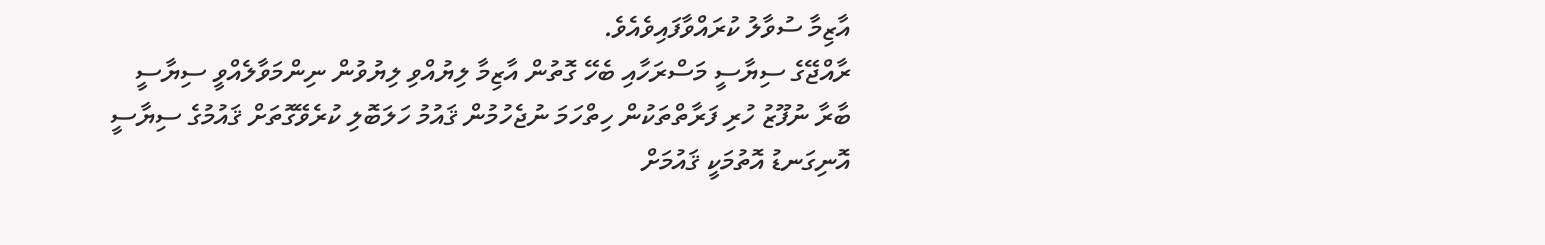އާޒިމާ ސުވާލު ކުރައްވާފައިވެއެވެ.
ރާއްޖޭގެ ސިޔާސީ މަސްރަހާއި ބެހޭ ގޮތުން އާޒިމާ ލިޔުއްވި ލިޔުވުން ނިންމަވާލެއްވީ ސިޔާސީ ބާރާ ނުފޫޒު ހުރި ފަރާތްތަކުން ހިތްހަމަ ނުޖެހުމުން ޤައުމު ހަލަބޮލި ކުރެވޭގޮތަށް ޤައުމުގެ ސިޔާސީ އޮނިގަނޑު އޮތުމަކީ ޤައުމަށް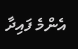އެންމެ ފައިދާ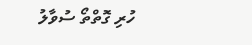ހުރި ގޮތްތޯ ސުވާލު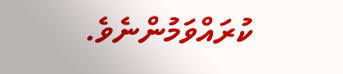ކުރައްވަމުންނެވެ.